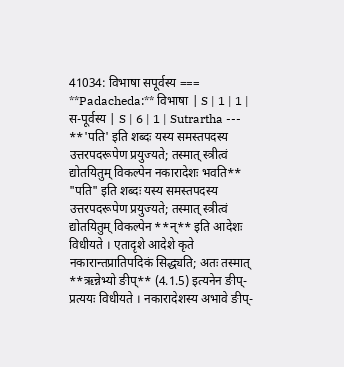41034: विभाषा सपूर्वस्य === **Padacheda:** विभाषा | S | 1 | 1 | स-पूर्वस्य | S | 6 | 1 | Sutrartha --- **'पति' इति शब्दः यस्य समस्तपदस्य उत्तरपदरूपेण प्रयुज्यते; तस्मात् स्त्रीत्वं द्योतयितुम् विकल्पेन नकारादेशः भवति** "पति" इति शब्दः यस्य समस्तपदस्य उत्तरपदरूपेण प्रयुज्यते; तस्मात् स्त्रीत्वं द्योतयितुम् विकल्पेन **न्** इति आदेशः विधीयते । एतादृशे आदेशे कृते नकारान्तप्रातिपदिकं सिद्ध्यति; अतः तस्मात् **ऋन्नेभ्यो ङीप्** (4.1.5) इत्यनेन ङीप्-प्रत्ययः विधीयते । नकारादेशस्य अभावे ङीप्-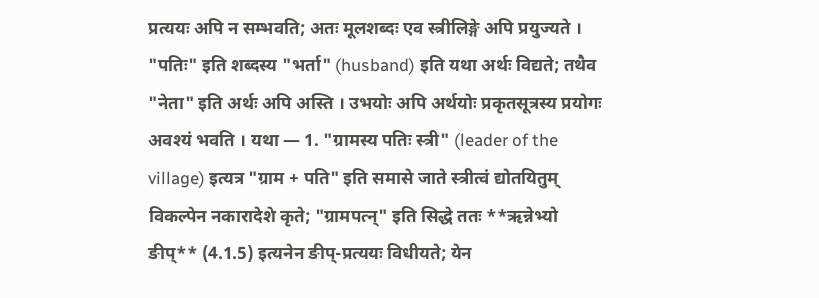प्रत्ययः अपि न सम्भवति; अतः मूलशब्दः एव स्त्रीलिङ्गे अपि प्रयुज्यते । "पतिः" इति शब्दस्य "भर्ता" (husband) इति यथा अर्थः विद्यते; तथैव "नेता" इति अर्थः अपि अस्ति । उभयोः अपि अर्थयोः प्रकृतसूत्रस्य प्रयोगः अवश्यं भवति । यथा — 1. "ग्रामस्य पतिः स्त्री" (leader of the village) इत्यत्र "ग्राम + पति" इति समासे जाते स्त्रीत्वं द्योतयितुम् विकल्पेन नकारादेशे कृते; "ग्रामपत्न्" इति सिद्धे ततः **ऋन्नेभ्यो ङीप्** (4.1.5) इत्यनेन ङीप्-प्रत्ययः विधीयते; येन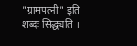"ग्रामपत्नी" इति शब्दः सिद्ध्यति ।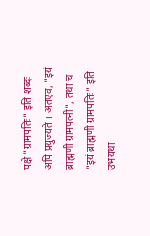पक्षे "ग्रामपतिः" इति शब्दः अपि प्रयुज्यते । अतएव, "इयं ब्राह्मणी ग्रामपत्नी", तथा च "इयं ब्राह्मणी ग्रामपतिः" इति उभयथा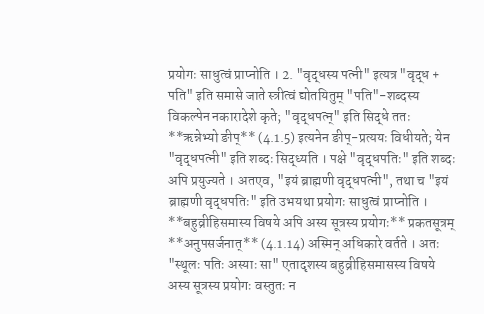प्रयोगः साधुत्वं प्राप्नोति । 2. "वृद्धस्य पत्नी" इत्यत्र "वृद्ध + पति" इति समासे जाते स्त्रीत्वं द्योतयितुम् "पति"-शब्दस्य विकल्पेन नकारादेशे कृते; "वृद्धपत्न्" इति सिद्धे ततः **ऋन्नेभ्यो ङीप्** (4.1.5) इत्यनेन ङीप्-प्रत्ययः विधीयते; येन "वृद्धपत्नी" इति शब्दः सिद्ध्यति । पक्षे "वृद्धपतिः" इति शब्दः अपि प्रयुज्यते । अतएव, "इयं ब्राह्मणी वृद्धपत्नी", तथा च "इयं ब्राह्मणी वृद्धपतिः" इति उभयथा प्रयोगः साधुत्वं प्राप्नोति । **बहुव्रीहिसमास्य विषये अपि अस्य सूत्रस्य प्रयोगः** प्रकतसूत्रम् **अनुपसर्जनात्** (4.1.14) अस्मिन् अधिकारे वर्तते । अतः "स्थूलः पतिः अस्याः सा" एतादृशस्य बहुव्रीहिसमासस्य विषये अस्य सूत्रस्य प्रयोगः वस्तुतः न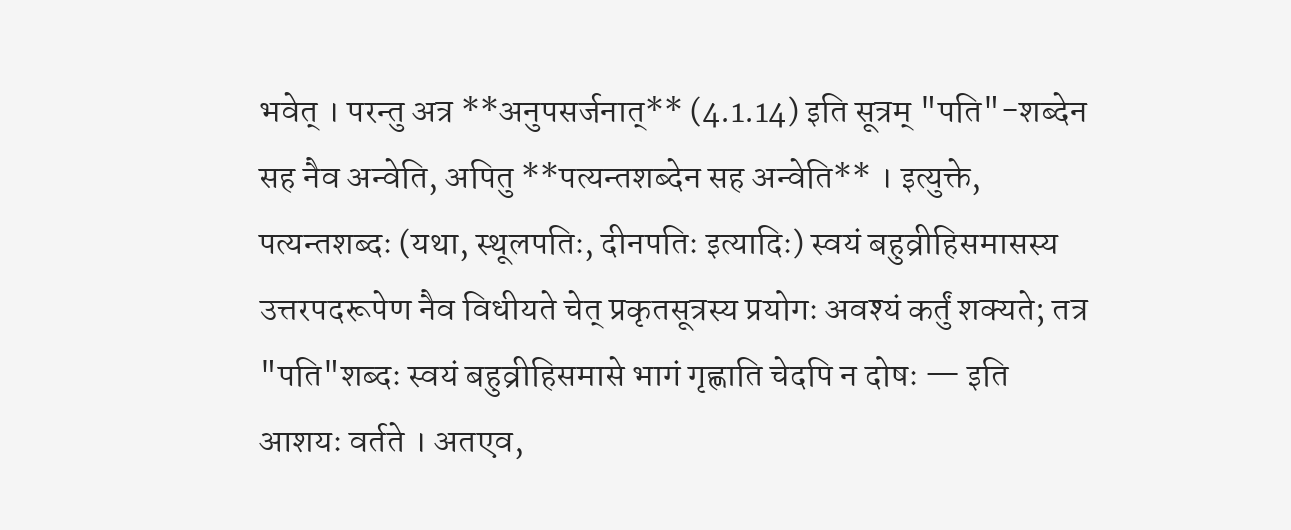भवेत् । परन्तु अत्र **अनुपसर्जनात्** (4.1.14) इति सूत्रम् "पति"-शब्देन सह नैव अन्वेति, अपितु **पत्यन्तशब्देन सह अन्वेति** । इत्युक्ते, पत्यन्तशब्दः (यथा, स्थूलपतिः, दीनपतिः इत्यादिः) स्वयं बहुव्रीहिसमासस्य उत्तरपदरूपेण नैव विधीयते चेत् प्रकृतसूत्रस्य प्रयोगः अवश्यं कर्तुं शक्यते; तत्र "पति"शब्दः स्वयं बहुव्रीहिसमासे भागं गृह्णाति चेदपि न दोषः — इति आशयः वर्तते । अतएव,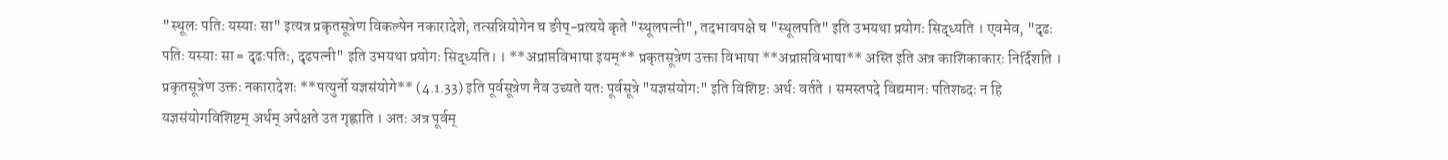"स्थूलः पतिः यस्याः सा" इत्यत्र प्रकृतसूत्रेण विकल्पेन नकारादेशे; तत्सन्नियोगेन च ङीप्-प्रत्यये कृते "स्थूलपत्नी", तदभावपक्षे च "स्थूलपति" इति उभयथा प्रयोगः सिद्ध्यति । एवमेव, "दृढः पतिः यस्याः सा = दृढःपतिः, दृढपत्नी" इति उभयथा प्रयोगः सिद्ध्यति। । **अप्राप्तविभाषा इयम्** प्रकृतसूत्रेण उक्ता विभाषा **अप्राप्तविभाषा** अस्ति इति अत्र काशिकाकारः निर्दिशति । प्रकृतसूत्रेण उक्तः नकारादेशः **पत्युर्नो यज्ञसंयोगे** (4.1.33) इति पूर्वसूत्रेण नैव उच्यते यतः पूर्वसूत्रे "यज्ञसंयोगः" इति विशिष्टः अर्थः वर्तते । समस्तपदे विद्यमानः पतिशब्दः न हि यज्ञसंयोगविशिष्टम् अर्थम् अपेक्षते उत गृह्णाति । अतः अत्र पूर्वम्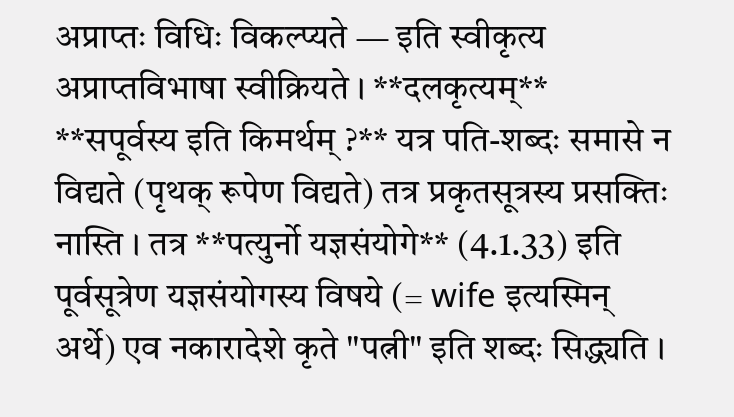अप्राप्तः विधिः विकल्प्यते — इति स्वीकृत्य अप्राप्तविभाषा स्वीक्रियते । **दलकृत्यम्** **सपूर्वस्य इति किमर्थम् ?** यत्र पति-शब्दः समासे न विद्यते (पृथक् रूपेण विद्यते) तत्र प्रकृतसूत्रस्य प्रसक्तिः नास्ति । तत्र **पत्युर्नो यज्ञसंयोगे** (4.1.33) इति पूर्वसूत्रेण यज्ञसंयोगस्य विषये (= wife इत्यस्मिन् अर्थे) एव नकारादेशे कृते "पत्नी" इति शब्दः सिद्ध्यति ।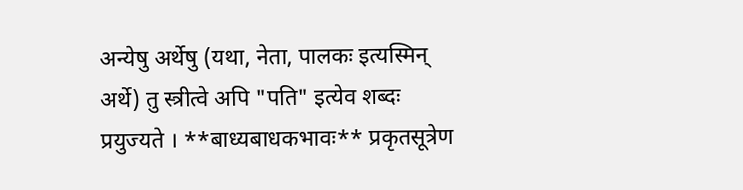अन्येषु अर्थेषु (यथा, नेता, पालकः इत्यस्मिन् अर्थे) तु स्त्रीत्वे अपि "पति" इत्येव शब्दः प्रयुज्यते । **बाध्यबाधकभावः** प्रकृतसूत्रेण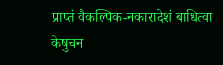प्राप्तं वैकल्पिक-नकारादेशं बाधित्वा केषुचन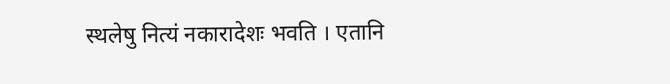स्थलेषु नित्यं नकारादेशः भवति । एतानि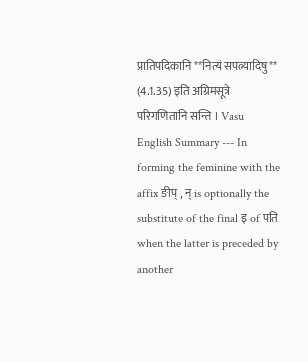प्रातिपदिकानि **नित्यं सपत्न्यादिषु** (4.1.35) इति अग्रिमसूत्रे परिगणितानि सन्ति । Vasu English Summary --- In forming the feminine with the affix ङीप् , न् is optionally the substitute of the final इ of पति when the latter is preceded by another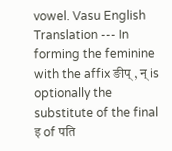vowel. Vasu English Translation --- In forming the feminine with the affix ङीप् , न् is optionally the substitute of the final इ of पति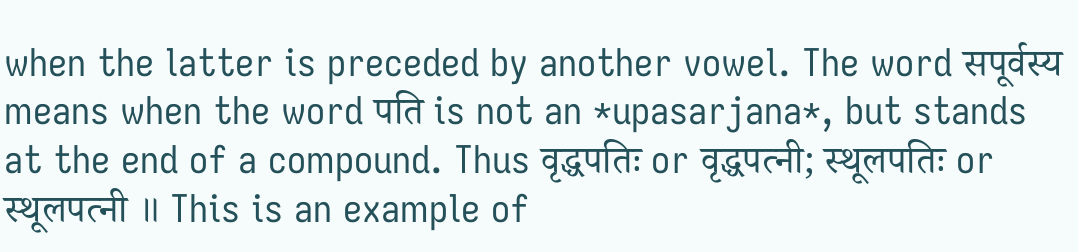when the latter is preceded by another vowel. The word सपूर्वस्य means when the word पति is not an *upasarjana*, but stands at the end of a compound. Thus वृद्धपतिः or वृद्धपत्नी; स्थूलपतिः or स्थूलपत्नी ॥ This is an example of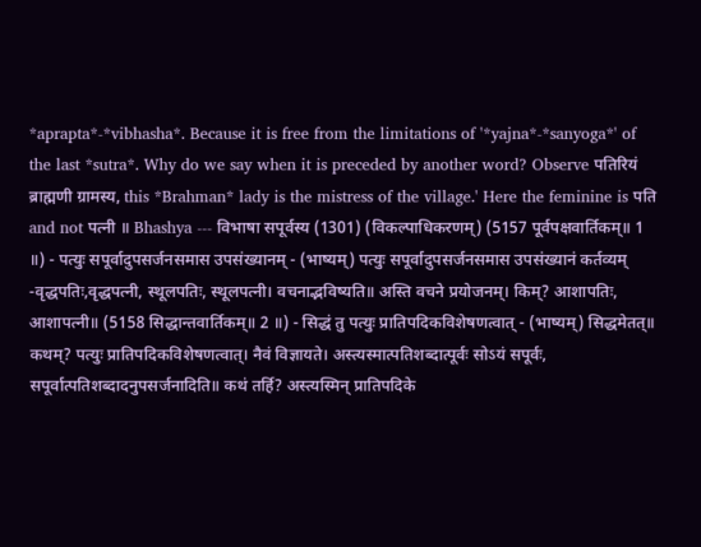*aprapta*-*vibhasha*. Because it is free from the limitations of '*yajna*-*sanyoga*' of the last *sutra*. Why do we say when it is preceded by another word? Observe पतिरियं ब्राह्मणी ग्रामस्य, this *Brahman* lady is the mistress of the village.' Here the feminine is पति and not पत्नी ॥ Bhashya --- विभाषा सपूर्वस्य (1301) (विकल्पाधिकरणम्) (5157 पूर्वपक्षवार्तिकम्॥ 1 ॥) - पत्युः सपूर्वादुपसर्जनसमास उपसंख्यानम् - (भाष्यम्) पत्युः सपूर्वादुपसर्जनसमास उपसंख्यानं कर्तव्यम् -वृद्धपतिः,वृद्धपत्नी, स्थूलपतिः, स्थूलपत्नी। वचनाद्भविष्यति॥ अस्ति वचने प्रयोजनम्। किम्? आशापतिः, आशापत्नी॥ (5158 सिद्धान्तवार्तिकम्॥ 2 ॥) - सिद्धं तु पत्युः प्रातिपदिकविशेषणत्वात् - (भाष्यम्) सिद्धमेतत्॥ कथम्? पत्युः प्रातिपदिकविशेषणत्वात्। नैवं विज्ञायते। अस्त्यस्मात्पतिशब्दात्पूर्वः सोऽयं सपूर्वः, सपूर्वात्पतिशब्दादनुपसर्जनादिति॥ कथं तर्हि? अस्त्यस्मिन् प्रातिपदिके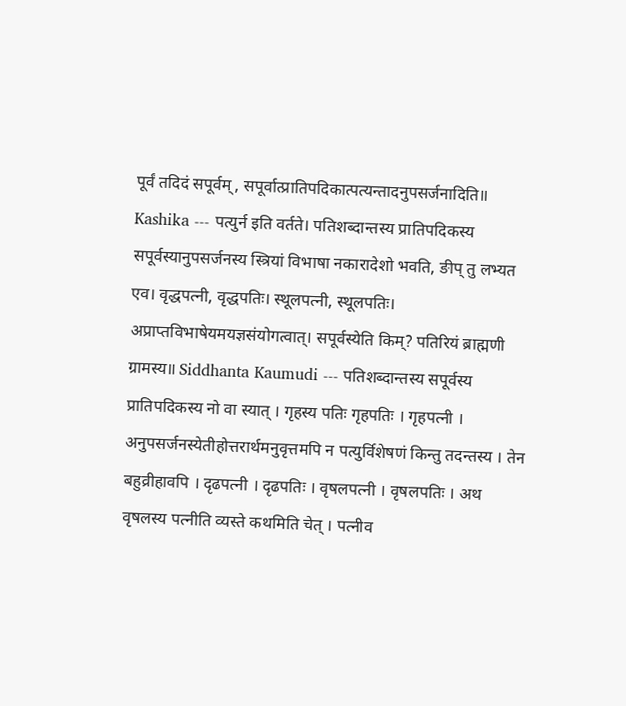पूर्वं तदिदं सपूर्वम्, सपूर्वात्प्रातिपदिकात्पत्यन्तादनुपसर्जनादिति॥ Kashika --- पत्युर्न इति वर्तते। पतिशब्दान्तस्य प्रातिपदिकस्य सपूर्वस्यानुपसर्जनस्य स्त्रियां विभाषा नकारादेशो भवति, ङीप् तु लभ्यत एव। वृद्धपत्नी, वृद्धपतिः। स्थूलपत्नी, स्थूलपतिः। अप्राप्तविभाषेयमयज्ञसंयोगत्वात्। सपूर्वस्येति किम्? पतिरियं ब्राह्मणी ग्रामस्य॥ Siddhanta Kaumudi --- पतिशब्दान्तस्य सपूर्वस्य प्रातिपदिकस्य नो वा स्यात् । गृहस्य पतिः गृहपतिः । गृहपत्नी । अनुपसर्जनस्येतीहोत्तरार्थमनुवृत्तमपि न पत्युर्विशेषणं किन्तु तदन्तस्य । तेन बहुव्रीहावपि । दृढपत्नी । दृढपतिः । वृषलपत्नी । वृषलपतिः । अथ वृषलस्य पत्नीति व्यस्ते कथमिति चेत् । पत्नीव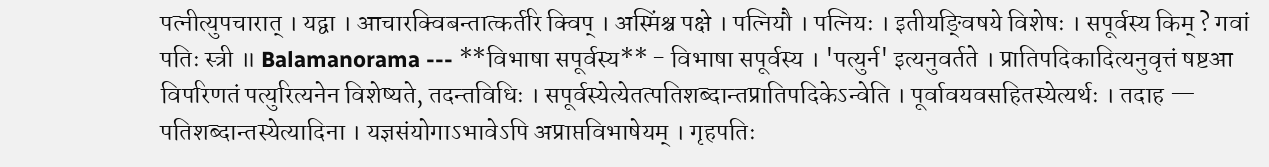पत्नीत्युपचारात् । यद्वा । आचारक्विबन्तात्कर्तरि क्विप् । अस्मिंश्च पक्षे । पत्नियौ । पत्नियः । इतीयङ्विषये विशेषः । सपूर्वस्य किम् ? गवां पतिः स्त्री ॥ Balamanorama --- **विभाषा सपूर्वस्य** - विभाषा सपूर्वस्य । 'पत्युर्न' इत्यनुवर्तते । प्रातिपदिकादित्यनुवृत्तं षष्टआ विपरिणतं पत्युरित्यनेन विशेष्यते, तदन्तविधिः । सपूर्वस्येत्येतत्पतिशब्दान्तप्रातिपदिकेऽन्वेति । पूर्वावयवसहितस्येत्यर्थः । तदाह — पतिशब्दान्तस्येत्यादिना । यज्ञसंयोगाऽभावेऽपि अप्राप्तविभाषेयम् । गृहपतिः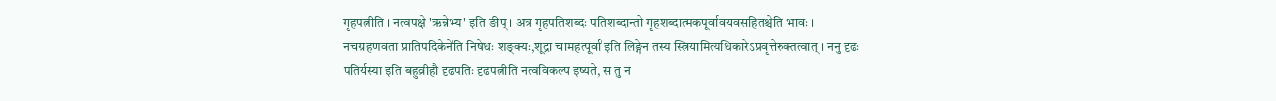गृहपत्नीति । नत्वपक्षे 'ऋन्नेभ्य' इति ङीप् । अत्र गृहपतिशब्दः पतिशब्दान्तो गृहशब्दात्मकपूर्वावयवसहितश्चेति भावः । नचग्रहणवता प्रातिपदिकेने॑ति निषेधः शङ्क्यः,शूद्रा चामहत्पूर्वा॑ इति लिङ्गेन तस्य स्त्रियामित्यधिकारेऽप्रवृत्तेरुक्तत्वात् । ननु दृढः पतिर्यस्या इति बहुव्रीहौ दृढपतिः दृढपत्नीति नत्वविकल्प इष्यते, स तु न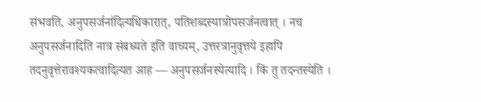संभवति, अनुपसर्जना॑दित्यधिकारात्, पतिशब्दस्यात्रोपसर्जनत्वात् । नच अनुपसर्जनादिति नात्र संबध्यते इति वाच्यम्, उत्तरत्रानुवृत्तये इहापि तदनुवृत्तेरावश्यकत्वादित्यत आह — अनुपसर्जनस्येत्यादि । किं तु तदन्तस्येति ।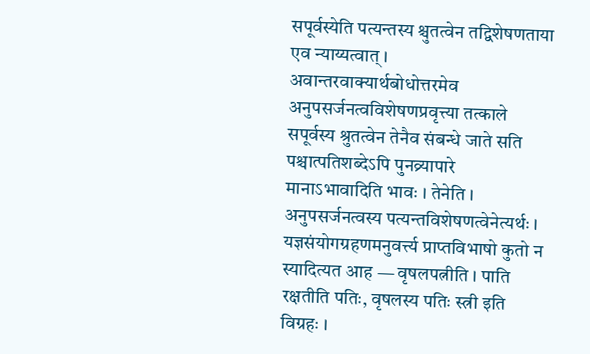सपूर्वस्येति पत्यन्तस्य श्चुतत्वेन तद्विशेषणताया एव न्याय्यत्वात् । अवान्तरवाक्यार्थबोधोत्तरमेव अनुपसर्जनत्वविशेषणप्रवृत्त्या तत्काले सपूर्वस्य श्रुतत्वेन तेनैव संबन्धे जाते सति पश्चात्पतिशब्देऽपि पुनव्र्यापारे मानाऽभावादिति भावः । तेनेति । अनुपसर्जनत्वस्य पत्यन्तविशेषणत्वेनेत्यर्थः । यज्ञसंयोगग्रहणमनुवर्त्त्य प्राप्तविभाषो कुतो न स्यादित्यत आह — वृषलपत्नीति । पाति रक्षतीति पतिः, वृषलस्य पतिः स्त्री इति विग्रहः ।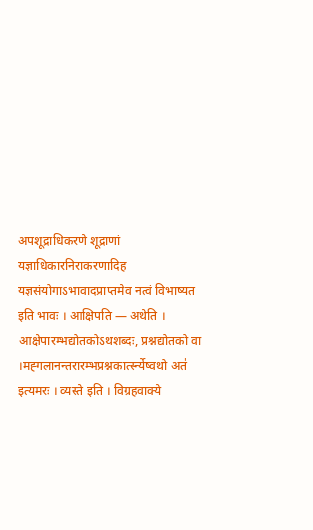अपशूद्राधिकरणे शूद्राणां यज्ञाधिकारनिराकरणादिह यज्ञसंयोगाऽभावादप्राप्तमेव नत्वं विभाष्यत इति भावः । आक्षिपति — अथेति । आक्षेपारम्भद्योतकोऽथशब्दः, प्रश्नद्योतको वा ।मह्गलानन्तरारम्भप्रश्नकार्त्स्न्येष्वथो अत॑ इत्यमरः । व्यस्ते इति । विग्रहवाक्ये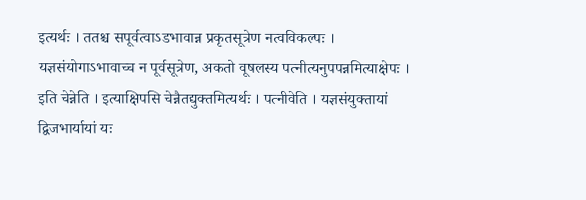इत्यर्थः । ततश्च सपूर्वत्वाऽडभावान्न प्रकृतसूत्रेण नत्वविकल्पः । यज्ञसंयोगाऽभावाच्च न पूर्वसूत्रेण, अकतो वूषलस्य पत्नीत्यनुपपन्नमित्याक्षेपः । इति चेन्नेति । इत्याक्षिपसि चेन्नैतद्युक्तमित्यर्थः । पत्नीवेति । यज्ञसंयुक्तायां द्विजभार्यायां यः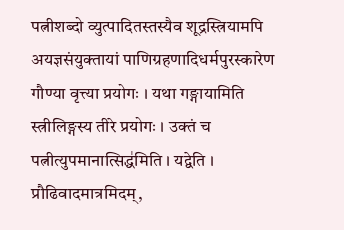पत्नीशब्दो व्युत्पादितस्तस्यैव शूद्रस्त्रियामपि अयज्ञसंयुक्तायां पाणिग्रहणादिधर्मपुरस्कारेण गौण्या वृत्त्या प्रयोगः । यथा गङ्गायामिति स्त्रीलिङ्गस्य तीरे प्रयोगः । उक्तं च पत्नीत्युपमानात्सिद्ध॑मिति । यद्वेति । प्रौढिवादमात्रमिदम्,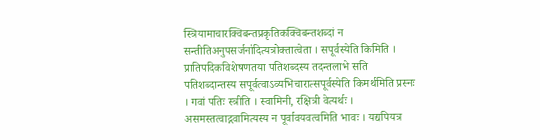स्त्रियामाचारक्विबन्तप्रकृतिकक्विबन्तशब्दां न सन्तीतिअनुपसर्जना॑दित्यत्रोक्तात्वेता । सपूर्वस्येति किमिति । प्रातिपदिकविशेषणतया पतिशब्दस्य तदन्तलाभे सति पतिशब्दान्तस्य सपूर्वत्वाऽव्यभिचारात्सपूर्वस्येति किमर्थमिति प्रस्नः । गवां पतिः स्त्रीति । स्वामिनी, रक्षित्री वेत्यर्थः । असमस्तत्वाद्गवामित्यस्य न पूर्वावयवत्वमिति भावः । यद्यपियत्र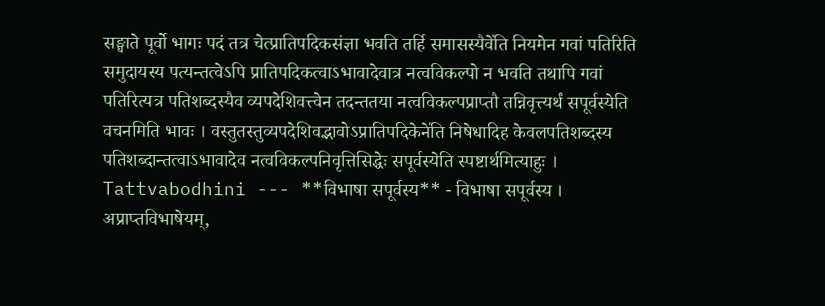सङ्घाते पूर्वो भागः पदं तत्र चेत्प्रातिपदिकसंज्ञा भवति तर्हि समासस्यैवे॑ति नियमेन गवां पतिरिति समुदायस्य पत्यन्तत्वेऽपि प्रातिपदिकत्वाऽभावादेवात्र नत्वविकल्पो न भवति तथापि गवां पतिरित्यत्र पतिशब्दस्यैव व्यपदेशिवत्त्वेन तदन्ततया नत्वविकल्पप्राप्तौ तन्निवृत्त्यर्थं सपूर्वस्येति वचनमिति भावः । वस्तुतस्तुव्यपदेशिवद्भावोऽप्रातिपदिकेने॑ति निषेधादिह केवलपतिशब्दस्य पतिशब्दान्तत्वाऽभावादेव नत्वविकल्पनिवृत्तिसिद्धेः सपूर्वस्येति स्पष्टार्थमित्याहुः । Tattvabodhini --- **विभाषा सपूर्वस्य** - विभाषा सपूर्वस्य । अप्राप्तविभाषेयम्,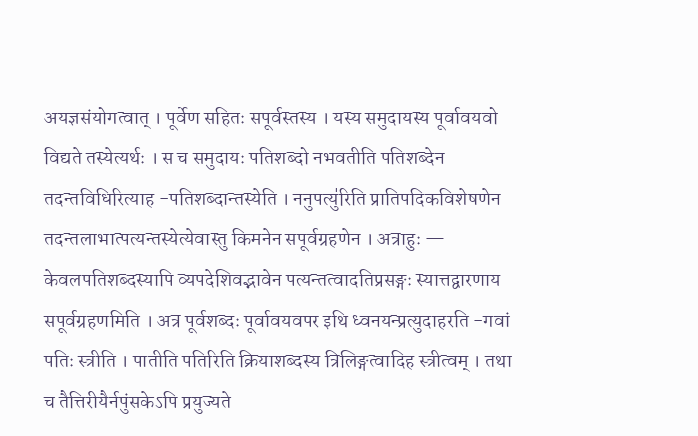अयज्ञसंयोगत्वात् । पूर्वेण सहितः सपूर्वस्तस्य । यस्य समुदायस्य पूर्वावयवो विद्यते तस्येत्यर्थः । स च समुदायः पतिशब्दो नभवतीति पतिशब्देन तदन्तविधिरित्याह -पतिशब्दान्तस्येति । ननुपत्यु॑रिति प्रातिपदिकविशेषणेन तदन्तलाभात्पत्यन्तस्येत्येवास्तु किमनेन सपूर्वग्रहणेन । अत्राहुः — केवलपतिशब्दस्यापि व्यपदेशिवद्भावेन पत्यन्तत्वादतिप्रसङ्गः स्यात्तद्वारणाय सपूर्वग्रहणमिति । अत्र पूर्वशब्दः पूर्वावयवपर इथि ध्वनयन्प्रत्युदाहरति -गवां पतिः स्त्रीति । पातीति पतिरिति क्रियाशब्दस्य त्रिलिङ्गत्वादिह स्त्रीत्वम् । तथा च तैत्तिरीयैर्नपुंसकेऽपि प्रयुज्यते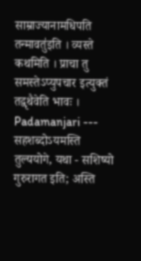साम्राज्यानामधिपति तन्मावतु॑इति । व्यस्ते कथमिति । प्राचा तु समस्तेऽप्युपचार इत्युक्तं तद्वृथैवेति भावः । Padamanjari --- सहशब्दोऽयमस्ति तुल्ययोगे, यथा - सशिष्यो गुरुरागत इति; अस्ति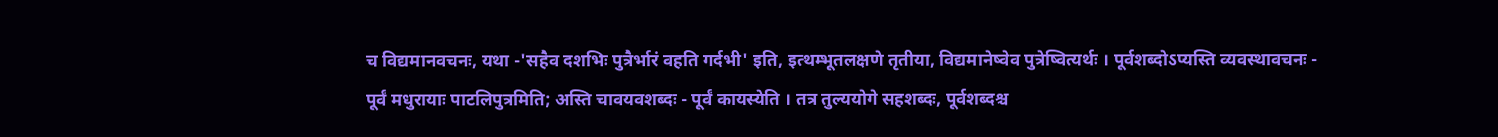च विद्यमानवचनः, यथा -'सहैव दशभिः पुत्रैर्भारं वहति गर्दभी' इति, इत्थम्भूतलक्षणे तृतीया, विद्यमानेष्वेव पुत्रेष्वित्यर्थः । पूर्वशब्दोऽप्यस्ति व्यवस्थावचनः - पूर्वं मधुरायाः पाटलिपुत्रमिति; अस्ति चावयवशब्दः - पूर्वं कायस्येति । तत्र तुल्ययोगे सहशब्दः, पूर्वशब्दश्च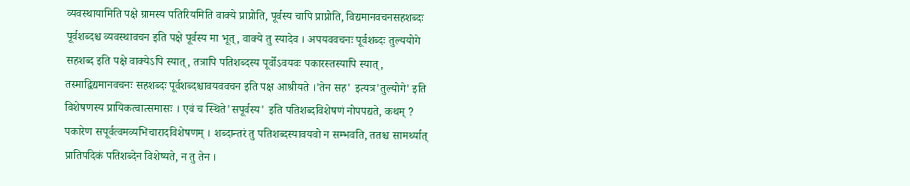व्यवस्थायामिति पक्षे ग्रामस्य पतिरियमिति वाक्ये प्राप्नोति, पूर्वस्य चापि प्राप्नोति, विद्यमानवचनसहशब्दः पूर्वशब्दश्च व्यवस्थावचन इति पक्षे पूर्वस्य मा भूत्, वाक्ये तु स्यादेव । अपयववचनः पूर्वशब्दः तुल्ययोगे सहशब्द इति पक्षे वाक्येऽपि स्यात्, तत्रापि पतिशब्दस्य पूर्वोऽवयवः पकारस्तस्यापि स्यात्, तस्माद्विद्यमानवचनः सहशब्दः पूर्वशब्दश्चावयववचन इति पक्ष आश्रीयते ।'तेन सह' इत्यत्र'तुल्योगे' इति विशेषणस्य प्रायिकत्वात्समासः । एवं च स्थिते'सपूर्वस्य' इति पतिशब्दविशेषणं नोपपद्यते, कथम् ? पकारेण सपूर्वत्वमव्यभिचारादविशेषणम् । शब्दान्तरं तु पतिशब्दस्यावयवो न सम्भवति, ततश्च सामर्थ्यात् प्रातिपदिकं पतिशब्देन विशेष्यते, न तु तेन ।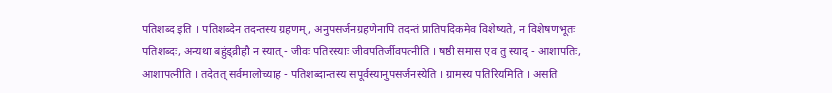पतिशब्द इति । पतिशब्देन तदन्तस्य ग्रहणम्, अनुपसर्जनग्रहणेनापि तदन्तं प्रातिपदिकमेव विशेष्यते, न विशेषणभूतः पतिशब्दः, अन्यथा बहुंड्व्रीहौ न स्यात् - जीवः पतिरस्याः जीवपतिर्जीवपत्नीति । षष्ठी समास एव तु स्याद् - आशापतिः, आशापत्नीति । तदेतत् सर्वमालोच्याह - पतिशब्दान्तस्य सपूर्वस्यानुपसर्जनस्येति । ग्रामस्य पतिरियमिति । असति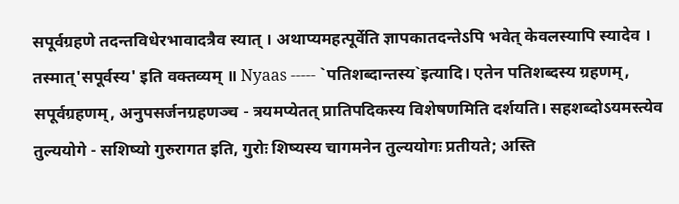सपूर्वग्रहणे तदन्तविधेरभावादत्रैव स्यात् । अथाप्यमहत्पूर्वेति ज्ञापकातदन्तेऽपि भवेत् केवलस्यापि स्यादेव । तस्मात्'सपूर्वस्य' इति वक्तव्यम् ॥ Nyaas ----- `पतिशब्दान्तस्य`इत्यादि। एतेन पतिशब्दस्य ग्रहणम्, सपूर्वग्रहणम्, अनुपसर्जनग्रहणञ्च - त्रयमप्येतत् प्रातिपदिकस्य विशेषणमिति दर्शयति। सहशब्दोऽयमस्त्येव तुल्ययोगे - सशिष्यो गुरुरागत इति, गुरोः शिष्यस्य चागमनेन तुल्ययोगः प्रतीयते; अस्ति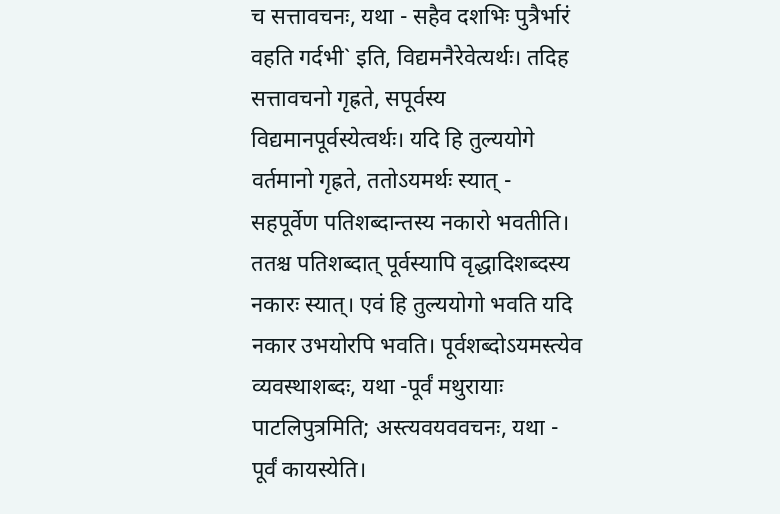च सत्तावचनः, यथा - सहैव दशभिः पुत्रैर्भारं वहति गर्दभी` इति, विद्यमनैरेवेत्यर्थः। तदिह सत्तावचनो गृह्रते, सपूर्वस्य विद्यमानपूर्वस्येत्वर्थः। यदि हि तुल्ययोगे वर्तमानो गृह्रते, ततोऽयमर्थः स्यात् - सहपूर्वेण पतिशब्दान्तस्य नकारो भवतीति। ततश्च पतिशब्दात् पूर्वस्यापि वृद्धादिशब्दस्य नकारः स्यात्। एवं हि तुल्ययोगो भवति यदि नकार उभयोरपि भवति। पूर्वशब्दोऽयमस्त्येव व्यवस्थाशब्दः, यथा -पूर्वं मथुरायाः पाटलिपुत्रमिति; अस्त्यवयववचनः, यथा - पूर्वं कायस्येति।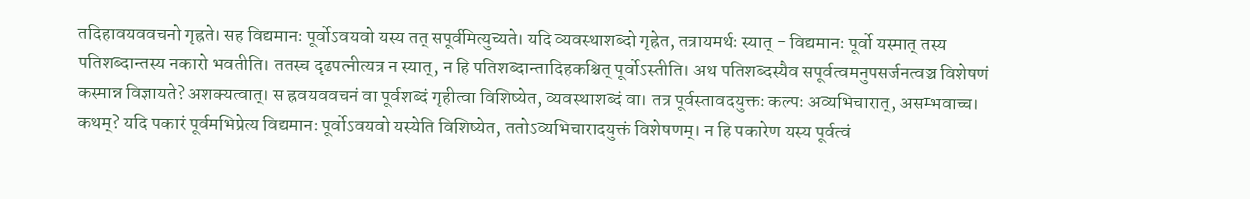तदिहावयववचनो गृह्रते। सह विद्यमानः पूर्वोऽवयवो यस्य तत् सपूर्वमित्युच्यते। यदि व्यवस्थाशब्दो गृह्रेत, तत्रायमर्थः स्यात् - विद्यमानः पूर्वो यस्मात् तस्य पतिशब्दान्तस्य नकारो भवतीति। ततस्च दृढपत्नीत्यत्र न स्यात्, न हि पतिशब्दान्तादिहकश्चित् पूर्वोऽस्तीति। अथ पतिशब्दस्यैव सपूर्वत्वमनुपसर्जनत्वञ्च विशेषणं कस्मान्न विज्ञायते? अशक्यत्वात्। स ह्रवयववचनं वा पूर्वशब्दं गृहीत्वा विशिष्येत, व्यवस्थाशब्दं वा। तत्र पूर्वस्तावदयुक्तः कल्पः अव्यभिचारात्, असम्भवाच्च। कथम्? यदि पकारं पूर्वमभिप्रेत्य विद्यमानः पूर्वोऽवयवो यस्येति विशिष्येत, ततोऽव्यभिचारादयुक्तं विशेषणम्। न हि पकारेण यस्य पूर्वत्वं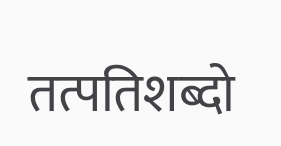तत्पतिशब्दो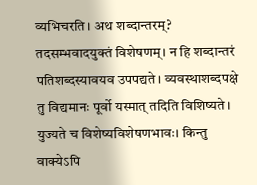व्यभिचरति। अथ शब्दान्तरम्? तदसम्भवादयुक्तं विशेषणम्। न हि शब्दान्तरं पतिशब्दस्यावयव उपपद्यते। व्यवस्थाशब्दपक्षे तु विद्यमानः पूर्वो यस्मात् तदिति विशिष्यते। युज्यते च विशेष्यविशेषणभावः। किन्तु वाक्येऽपि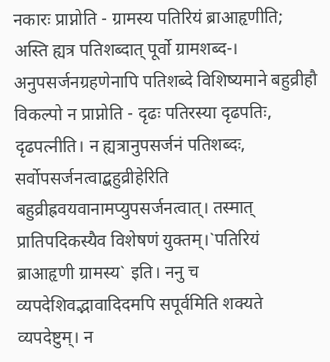नकारः प्राप्नोति - ग्रामस्य पतिरियं ब्राआहृणीति; अस्ति ह्यत्र पतिशब्दात् पूर्वो ग्रामशब्द-। अनुपसर्जनग्रहणेनापि पतिशब्दे विशिष्यमाने बहुव्रीहौ विकल्पो न प्राप्नोति - दृढः पतिरस्या दृढपतिः, दृढपत्नीति। न ह्यत्रानुपसर्जनं पतिशब्दः, सर्वोपसर्जनत्वाद्बहुव्रीहेरिति बहुव्रीह्रवयवानामप्युपसर्जनत्वात्। तस्मात् प्रातिपदिकस्यैव विशेषणं युक्तम्।`पतिरियं ब्राआहृणी ग्रामस्य` इति। ननु च व्यपदेशिवद्भावादिदमपि सपूर्वमिति शक्यते व्यपदेष्टुम्। न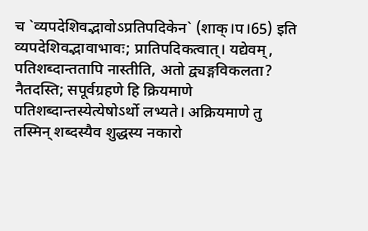च `व्यपदेशिवद्भावोऽप्रतिपदिकेन` (शाक्।प।65) इति व्यपदेशिवद्भावाभावः; प्रातिपदिकत्वात्। यद्येवम्, पतिशब्दान्ततापि नास्तीति, अतो द्व्यङ्गविकलता? नैतदस्ति; सपूर्वग्रहणे हि क्रियमाणे पतिशब्दान्तस्येत्येषोऽर्थो लभ्यते। अक्रियमाणे तु तस्मिन् शब्दस्यैव शुद्धस्य नकारो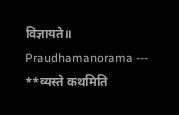विज्ञायते॥ Praudhamanorama --- **व्यस्ते कथमिति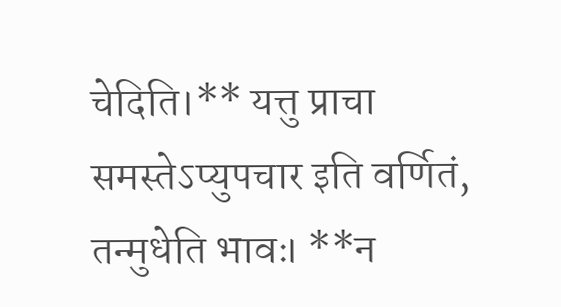चेदिति।** यत्तु प्राचा समस्तेऽप्युपचार इति वर्णितं, तन्मुधेति भावः। **न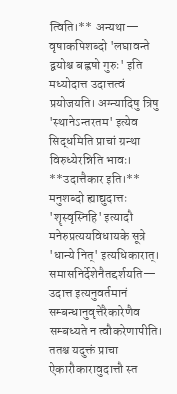त्विति।** अन्यथा— वृषाकपिशब्दो 'लघावन्ते द्वयोश्च बह्वषो गुरुः' इति मध्योदात्त उदात्तत्वं प्रयोजयति। अग्न्यादिषु त्रिषु 'स्थानेऽन्तरतम' इत्येव सिद्धमिति प्राचां ग्रन्था विरुध्येरन्निति भावः। **उदात्तैकार इति।** मनुशब्दो ह्याद्युदात्तः 'शॄस्वृस्निहि' इत्यादौ मनेरुप्रत्ययविधायके सूत्रे 'धान्ये नित्' इत्यधिकारात्। समासनिर्देशेनैतद्दर्शयति— उदात्त इत्यनुवर्तमानं सम्बन्धानुवृत्तेरैकारेणैव सम्बध्यते न त्वौकरेणापीति। ततश्च यदुक्तं प्राचा ऐकारौकारावुदात्तौ स्त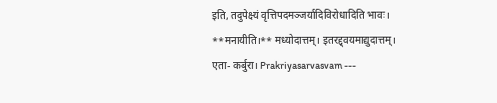इति, तदुपेक्ष्यं वृत्तिपदमञ्जर्यादिविरोधादिति भावः। **मनायीति।** मध्योदात्तम्। इतरद्द्वयमाद्युदात्तम्। एता- कर्बुरा। Prakriyasarvasvam ---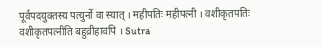पूर्वपदयुक्तस्य पत्युर्नो वा स्यात् । महीपतिः महीपत्नी । वशीकृतपतिः वशीकृतपत्नीति बहुव्रीहावपि । Sutra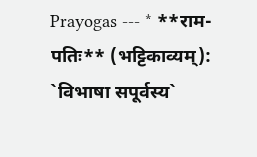Prayogas --- * **राम-पतिः** (भट्टिकाव्यम्): `विभाषा सपूर्वस्य`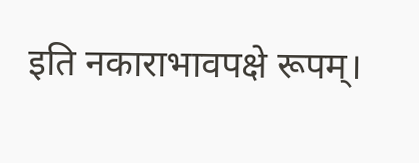इति नकाराभावपक्षे रूपम्।